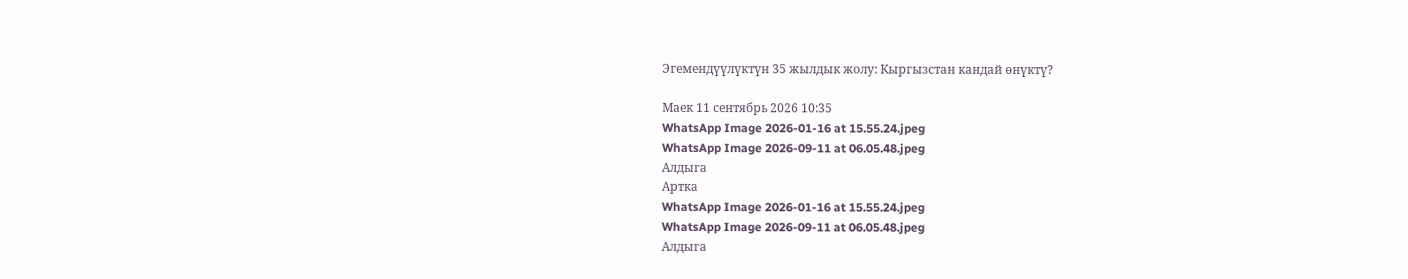Эгемендүүлүктүн 35 жылдык жолу: Кыргызстан кандай өнүктү?

Маек 11 сентябрь 2026 10:35
WhatsApp Image 2026-01-16 at 15.55.24.jpeg
WhatsApp Image 2026-09-11 at 06.05.48.jpeg
Алдыга
Артка
WhatsApp Image 2026-01-16 at 15.55.24.jpeg
WhatsApp Image 2026-09-11 at 06.05.48.jpeg
Алдыга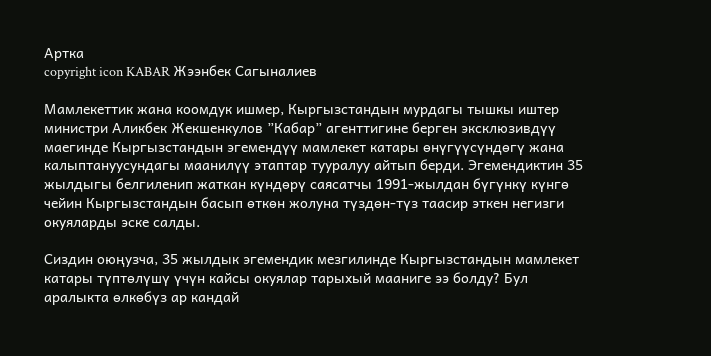Артка
copyright icon KABAR Жээнбек Сагыналиев

Мамлекеттик жана коомдук ишмер, Кыргызстандын мурдагы тышкы иштер министри Аликбек Жекшенкулов ”Кабар” агенттигине берген эксклюзивдүү маегинде Кыргызстандын эгемендүү мамлекет катары өнүгүүсүндөгү жана калыптануусундагы маанилүү этаптар тууралуу айтып берди. Эгемендиктин 35 жылдыгы белгиленип жаткан күндөрү саясатчы 1991-жылдан бүгүнкү күнгө чейин Кыргызстандын басып өткөн жолуна түздөн-түз таасир эткен негизги окуяларды эске салды.

Сиздин оюңузча, 35 жылдык эгемендик мезгилинде Кыргызстандын мамлекет катары түптөлүшү үчүн кайсы окуялар тарыхый мааниге ээ болду? Бул аралыкта өлкөбүз ар кандай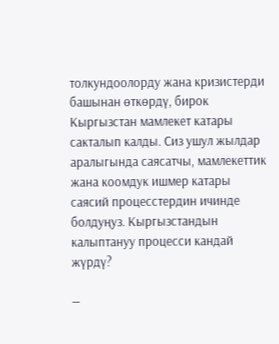толкундоолорду жана кризистерди башынан өткөрдү, бирок Кыргызстан мамлекет катары сакталып калды. Сиз ушул жылдар аралыгында саясатчы, мамлекеттик жана коомдук ишмер катары саясий процесстердин ичинде болдуңуз. Кыргызстандын калыптануу процесси кандай жүрдү?

—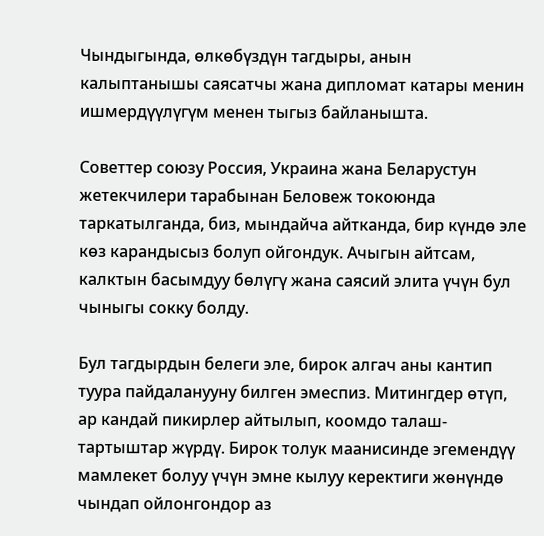Чындыгында, өлкөбүздүн тагдыры, анын калыптанышы саясатчы жана дипломат катары менин ишмердүүлүгүм менен тыгыз байланышта.

Советтер союзу Россия, Украина жана Беларустун жетекчилери тарабынан Беловеж токоюнда таркатылганда, биз, мындайча айтканда, бир күндө эле көз карандысыз болуп ойгондук. Ачыгын айтсам, калктын басымдуу бөлүгү жана саясий элита үчүн бул чыныгы сокку болду.

Бул тагдырдын белеги эле, бирок алгач аны кантип туура пайдаланууну билген эмеспиз. Митингдер өтүп, ар кандай пикирлер айтылып, коомдо талаш-тартыштар жүрдү. Бирок толук маанисинде эгемендүү мамлекет болуу үчүн эмне кылуу керектиги жөнүндө чындап ойлонгондор аз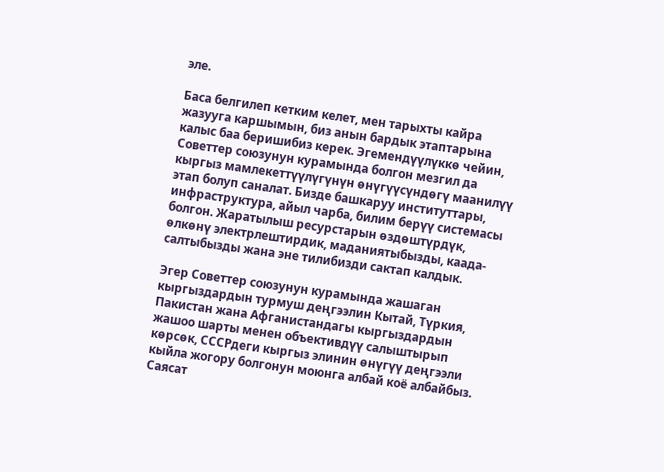эле.

Баса белгилеп кетким келет, мен тарыхты кайра жазууга каршымын, биз анын бардык этаптарына калыс баа беришибиз керек. Эгемендүүлүккө чейин, Советтер союзунун курамында болгон мезгил да кыргыз мамлекеттүүлүгүнүн өнүгүүсүндөгү маанилүү этап болуп саналат. Бизде башкаруу институттары, инфраструктура, айыл чарба, билим берүү системасы болгон. Жаратылыш ресурстарын өздөштүрдүк, өлкөнү электрлештирдик, маданиятыбызды, каада-салтыбызды жана эне тилибизди сактап калдык.

Эгер Советтер союзунун курамында жашаган кыргыздардын турмуш деңгээлин Кытай, Түркия, Пакистан жана Афганистандагы кыргыздардын жашоо шарты менен объективдүү салыштырып көрсөк, СССРдеги кыргыз элинин өнүгүү деңгээли кыйла жогору болгонун моюнга албай коё албайбыз. Саясат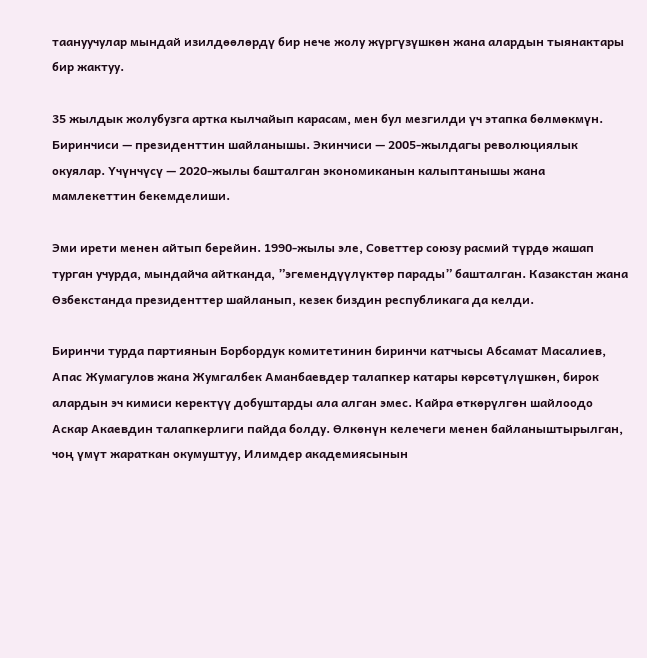таануучулар мындай изилдөөлөрдү бир нече жолу жүргүзүшкөн жана алардын тыянактары бир жактуу.

35 жылдык жолубузга артка кылчайып карасам, мен бул мезгилди үч этапка бөлмөкмүн. Биринчиси — президенттин шайланышы. Экинчиси — 2005-жылдагы революциялык окуялар. Үчүнчүсү — 2020-жылы башталган экономиканын калыптанышы жана мамлекеттин бекемделиши.

Эми ирети менен айтып берейин. 1990-жылы эле, Советтер союзу расмий түрдө жашап турган учурда, мындайча айтканда, ”эгемендүүлүктөр парады” башталган. Казакстан жана Өзбекстанда президенттер шайланып, кезек биздин республикага да келди.

Биринчи турда партиянын Борбордук комитетинин биринчи катчысы Абсамат Масалиев, Апас Жумагулов жана Жумгалбек Аманбаевдер талапкер катары көрсөтүлүшкөн, бирок алардын эч кимиси керектүү добуштарды ала алган эмес. Кайра өткөрүлгөн шайлоодо Аскар Акаевдин талапкерлиги пайда болду. Өлкөнүн келечеги менен байланыштырылган, чоң үмүт жараткан окумуштуу, Илимдер академиясынын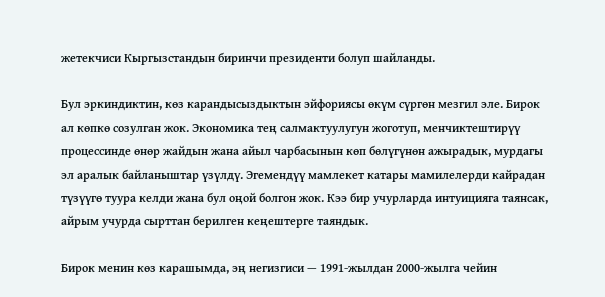жетекчиси Кыргызстандын биринчи президенти болуп шайланды.

Бул эркиндиктин, көз карандысыздыктын эйфориясы өкүм сүргөн мезгил эле. Бирок ал көпкө созулган жок. Экономика тең салмактуулугун жоготуп, менчиктештирүү процессинде өнөр жайдын жана айыл чарбасынын көп бөлүгүнөн ажырадык, мурдагы эл аралык байланыштар үзүлдү. Эгемендүү мамлекет катары мамилелерди кайрадан түзүүгө туура келди жана бул оңой болгон жок. Кээ бир учурларда интуицияга таянсак, айрым учурда сырттан берилген кеңештерге таяндык.

Бирок менин көз карашымда, эң негизгиси — 1991-жылдан 2000-жылга чейин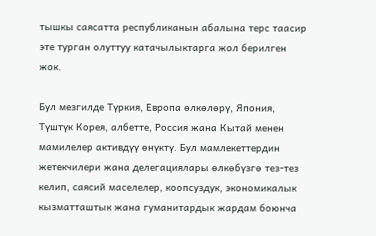тышкы саясатта республиканын абалына терс таасир эте турган олуттуу катачылыктарга жол берилген жок.

Бул мезгилде Түркия, Европа өлкөлөрү, Япония, Түштүк Корея, албетте, Россия жана Кытай менен мамилелер активдүү өнүктү. Бул мамлекеттердин жетекчилери жана делегациялары өлкөбүзгө тез-тез келип, саясий маселелер, коопсуздук, экономикалык кызматташтык жана гуманитардык жардам боюнча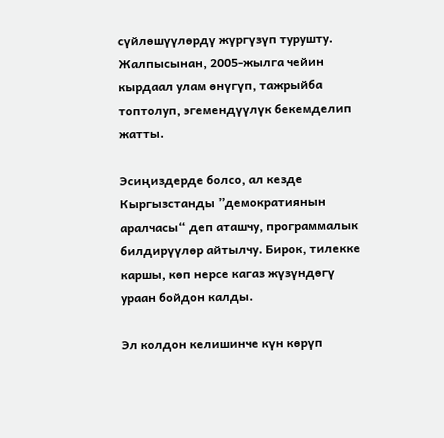сүйлөшүүлөрдү жүргүзүп турушту. Жалпысынан, 2005-жылга чейин кырдаал улам өнүгүп, тажрыйба топтолуп, эгемендүүлүк бекемделип жатты.

Эсиңиздерде болсо, ал кезде Кыргызстанды ”демократиянын аралчасы“ деп аташчу, программалык билдирүүлөр айтылчу. Бирок, тилекке каршы, көп нерсе кагаз жүзүндөгү ураан бойдон калды.

Эл колдон келишинче күн көрүп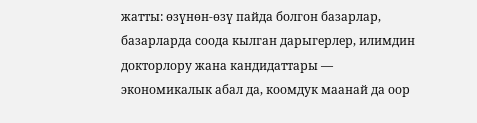жатты: өзүнөн-өзү пайда болгон базарлар, базарларда соода кылган дарыгерлер, илимдин докторлору жана кандидаттары — экономикалык абал да, коомдук маанай да оор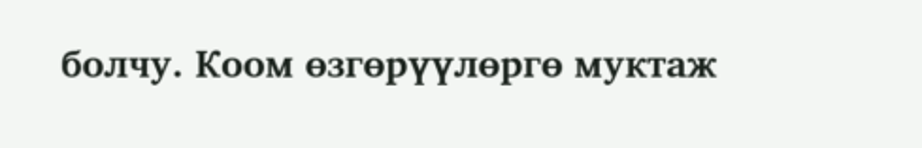болчу. Коом өзгөрүүлөргө муктаж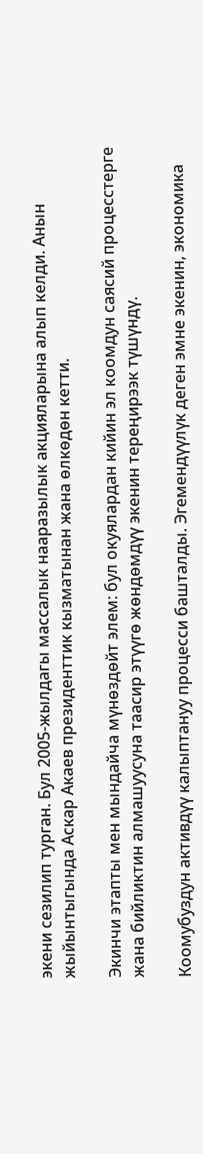экени сезилип турган. Бул 2005-жылдагы массалык нааразылык акцияларына алып келди. Анын жыйынтыгында Аскар Акаев президенттик кызматынан жана өлкөдөн кетти.

Экинчи этапты мен мындайча мүнөздөйт элем: бул окуялардан кийин эл коомдун саясий процесстерге жана бийликтин алмашуусуна таасир этүүгө жөндөмдүү экенин тереңирээк түшүндү.

Коомубуздун активдүү калыптануу процесси башталды. Эгемендүүлүк деген эмне экенин, экономика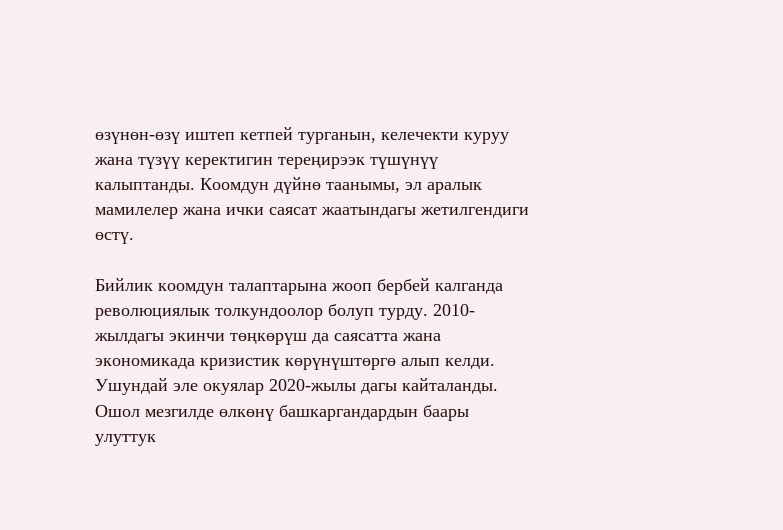өзүнөн-өзү иштеп кетпей турганын, келечекти куруу жана түзүү керектигин тереңирээк түшүнүү калыптанды. Коомдун дүйнө таанымы, эл аралык мамилелер жана ички саясат жаатындагы жетилгендиги өстү.

Бийлик коомдун талаптарына жооп бербей калганда революциялык толкундоолор болуп турду. 2010-жылдагы экинчи төңкөрүш да саясатта жана экономикада кризистик көрүнүштөргө алып келди. Ушундай эле окуялар 2020-жылы дагы кайталанды. Ошол мезгилде өлкөнү башкаргандардын баары улуттук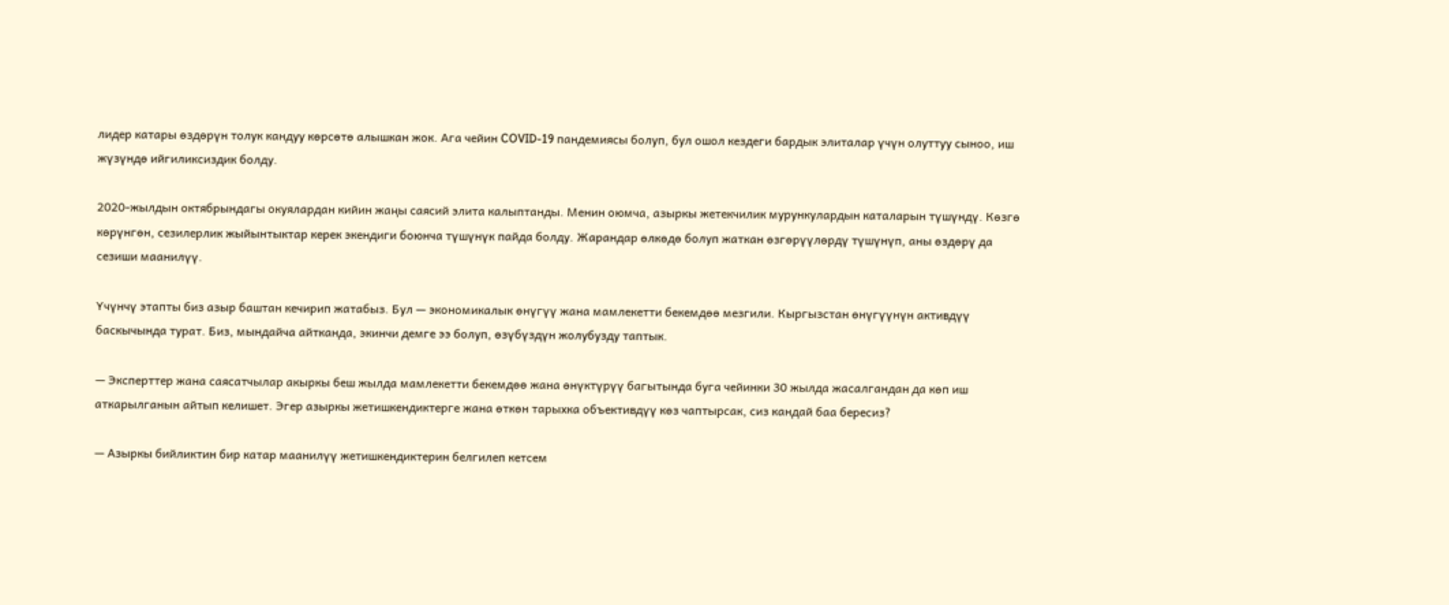лидер катары өздөрүн толук кандуу көрсөтө алышкан жок. Ага чейин COVID-19 пандемиясы болуп, бул ошол кездеги бардык элиталар үчүн олуттуу сыноо, иш жүзүндө ийгиликсиздик болду.

2020-жылдын октябрындагы окуялардан кийин жаңы саясий элита калыптанды. Менин оюмча, азыркы жетекчилик мурункулардын каталарын түшүндү. Көзгө көрүнгөн, сезилерлик жыйынтыктар керек экендиги боюнча түшүнүк пайда болду. Жарандар өлкөдө болуп жаткан өзгөрүүлөрдү түшүнүп, аны өздөрү да сезиши маанилүү.

Үчүнчү этапты биз азыр баштан кечирип жатабыз. Бул — экономикалык өнүгүү жана мамлекетти бекемдөө мезгили. Кыргызстан өнүгүүнүн активдүү баскычында турат. Биз, мындайча айтканда, экинчи демге ээ болуп, өзүбүздүн жолубузду таптык.

— Эксперттер жана саясатчылар акыркы беш жылда мамлекетти бекемдөө жана өнүктүрүү багытында буга чейинки 30 жылда жасалгандан да көп иш аткарылганын айтып келишет. Эгер азыркы жетишкендиктерге жана өткөн тарыхка объективдүү көз чаптырсак, сиз кандай баа бересиз?

— Азыркы бийликтин бир катар маанилүү жетишкендиктерин белгилеп кетсем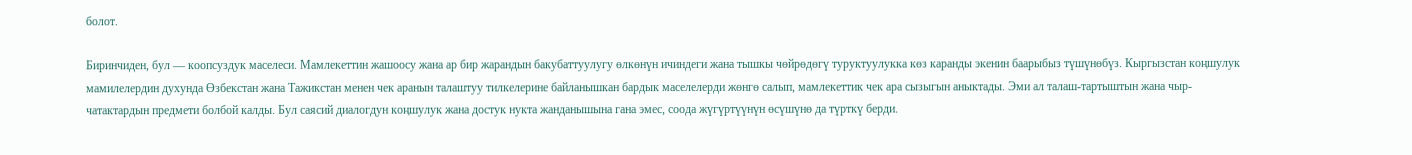болот.

Биринчиден, бул — коопсуздук маселеси. Мамлекеттин жашоосу жана ар бир жарандын бакубаттуулугу өлкөнүн ичиндеги жана тышкы чөйрөдөгү туруктуулукка көз каранды экенин баарыбыз түшүнөбүз. Кыргызстан коңшулук мамилелердин духунда Өзбекстан жана Тажикстан менен чек аранын талаштуу тилкелерине байланышкан бардык маселелерди жөнгө салып, мамлекеттик чек ара сызыгын аныктады. Эми ал талаш-тартыштын жана чыр-чатактардын предмети болбой калды. Бул саясий диалогдун коңшулук жана достук нукта жанданышына гана эмес, соода жүгүртүүнүн өсүшүнө да түрткү берди.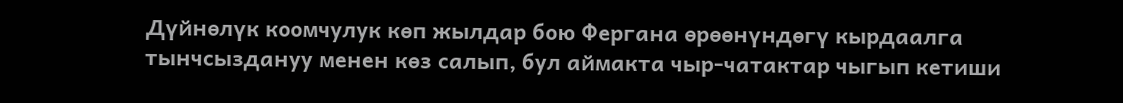Дүйнөлүк коомчулук көп жылдар бою Фергана өрөөнүндөгү кырдаалга тынчсыздануу менен көз салып, бул аймакта чыр-чатактар чыгып кетиши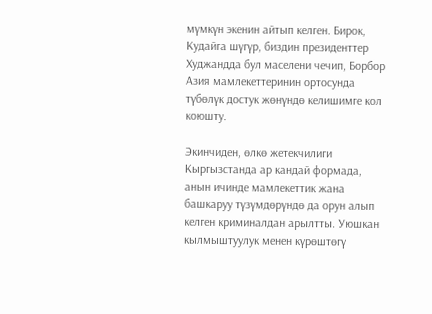мүмкүн экенин айтып келген. Бирок, Кудайга шүгүр, биздин президенттер Худжандда бул маселени чечип, Борбор Азия мамлекеттеринин ортосунда түбөлүк достук жөнүндө келишимге кол коюшту.

Экинчиден, өлкө жетекчилиги Кыргызстанда ар кандай формада, анын ичинде мамлекеттик жана башкаруу түзүмдөрүндө да орун алып келген криминалдан арылтты. Уюшкан кылмыштуулук менен күрөштөгү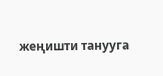жеңишти танууга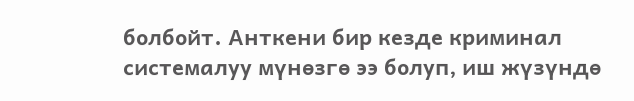болбойт. Анткени бир кезде криминал системалуу мүнөзгө ээ болуп, иш жүзүндө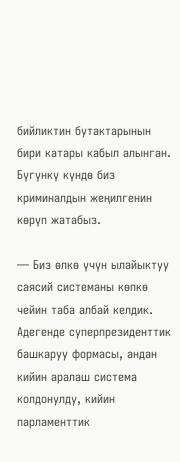бийликтин бутактарынын бири катары кабыл алынган. Бүгүнкү күндө биз криминалдын жеңилгенин көрүп жатабыз.

— Биз өлкө үчүн ылайыктуу саясий системаны көпкө чейин таба албай келдик. Адегенде суперпрезиденттик башкаруу формасы, андан кийин аралаш система колдонулду, кийин парламенттик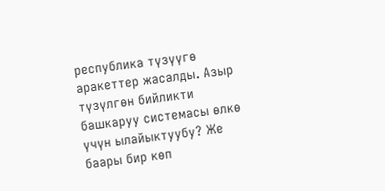республика түзүүгө аракеттер жасалды. Азыр түзүлгөн бийликти башкаруу системасы өлкө үчүн ылайыктуубу? Же баары бир көп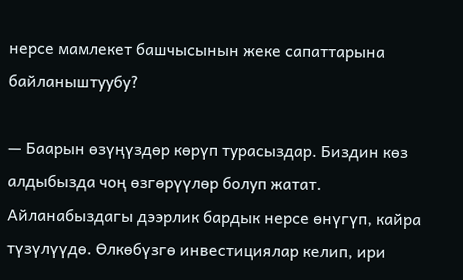нерсе мамлекет башчысынын жеке сапаттарына байланыштуубу?

— Баарын өзүңүздөр көрүп турасыздар. Биздин көз алдыбызда чоң өзгөрүүлөр болуп жатат. Айланабыздагы дээрлик бардык нерсе өнүгүп, кайра түзүлүүдө. Өлкөбүзгө инвестициялар келип, ири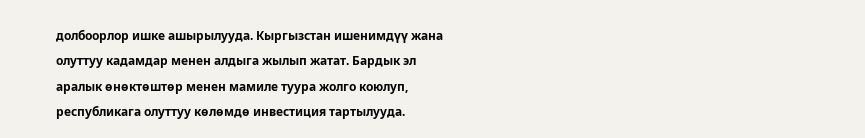долбоорлор ишке ашырылууда. Кыргызстан ишенимдүү жана олуттуу кадамдар менен алдыга жылып жатат. Бардык эл аралык өнөктөштөр менен мамиле туура жолго коюлуп, республикага олуттуу көлөмдө инвестиция тартылууда.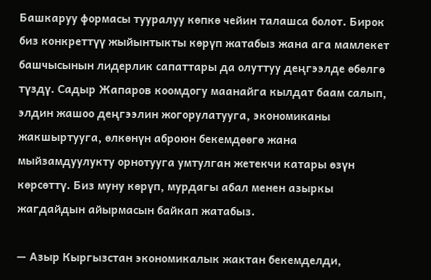Башкаруу формасы тууралуу көпкө чейин талашса болот. Бирок биз конкреттүү жыйынтыкты көрүп жатабыз жана ага мамлекет башчысынын лидерлик сапаттары да олуттуу деңгээлде өбөлгө түздү. Садыр Жапаров коомдогу маанайга кылдат баам салып, элдин жашоо деңгээлин жогорулатууга, экономиканы жакшыртууга, өлкөнүн аброюн бекемдөөгө жана мыйзамдуулукту орнотууга умтулган жетекчи катары өзүн көрсөттү. Биз муну көрүп, мурдагы абал менен азыркы жагдайдын айырмасын байкап жатабыз.

— Азыр Кыргызстан экономикалык жактан бекемделди,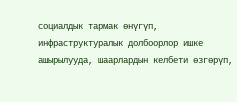социалдык тармак өнүгүп, инфраструктуралык долбоорлор ишке ашырылууда, шаарлардын келбети өзгөрүп,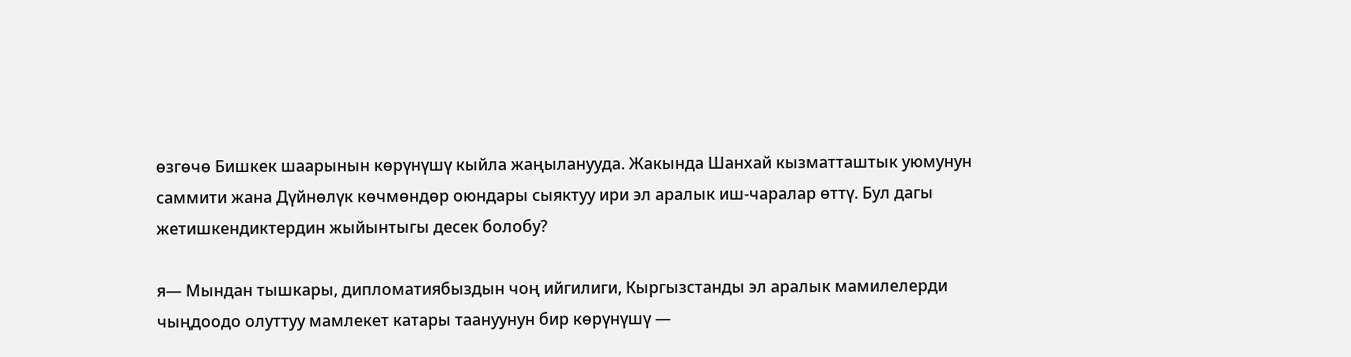өзгөчө Бишкек шаарынын көрүнүшү кыйла жаңыланууда. Жакында Шанхай кызматташтык уюмунун саммити жана Дүйнөлүк көчмөндөр оюндары сыяктуу ири эл аралык иш-чаралар өттү. Бул дагы жетишкендиктердин жыйынтыгы десек болобу?

я— Мындан тышкары, дипломатиябыздын чоң ийгилиги, Кыргызстанды эл аралык мамилелерди чыңдоодо олуттуу мамлекет катары таануунун бир көрүнүшү —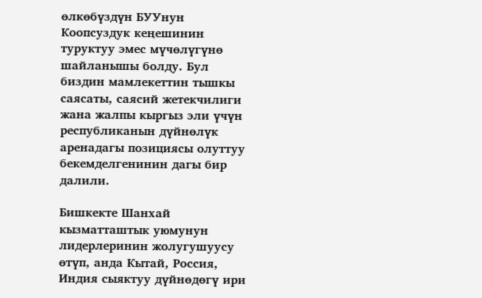өлкөбүздүн БУУнун Коопсуздук кеңешинин туруктуу эмес мүчөлүгүнө шайланышы болду. Бул биздин мамлекеттин тышкы саясаты, саясий жетекчилиги жана жалпы кыргыз эли үчүн республиканын дүйнөлүк аренадагы позициясы олуттуу бекемделгенинин дагы бир далили.

Бишкекте Шанхай кызматташтык уюмунун лидерлеринин жолугушуусу өтүп, анда Кытай, Россия, Индия сыяктуу дүйнөдөгү ири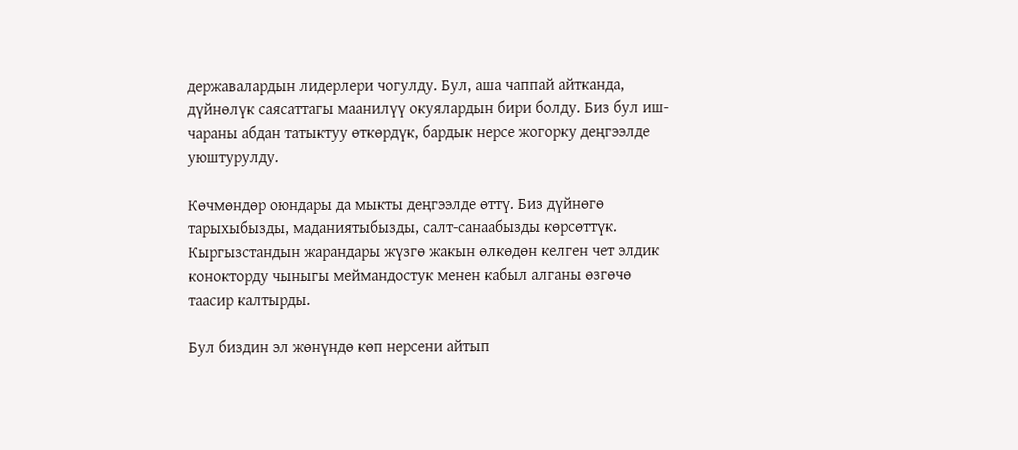державалардын лидерлери чогулду. Бул, аша чаппай айтканда, дүйнөлүк саясаттагы маанилүү окуялардын бири болду. Биз бул иш-чараны абдан татыктуу өткөрдүк, бардык нерсе жогорку деңгээлде уюштурулду.

Көчмөндөр оюндары да мыкты деңгээлде өттү. Биз дүйнөгө тарыхыбызды, маданиятыбызды, салт-санаабызды көрсөттүк. Кыргызстандын жарандары жүзгө жакын өлкөдөн келген чет элдик конокторду чыныгы меймандостук менен кабыл алганы өзгөчө таасир калтырды.

Бул биздин эл жөнүндө көп нерсени айтып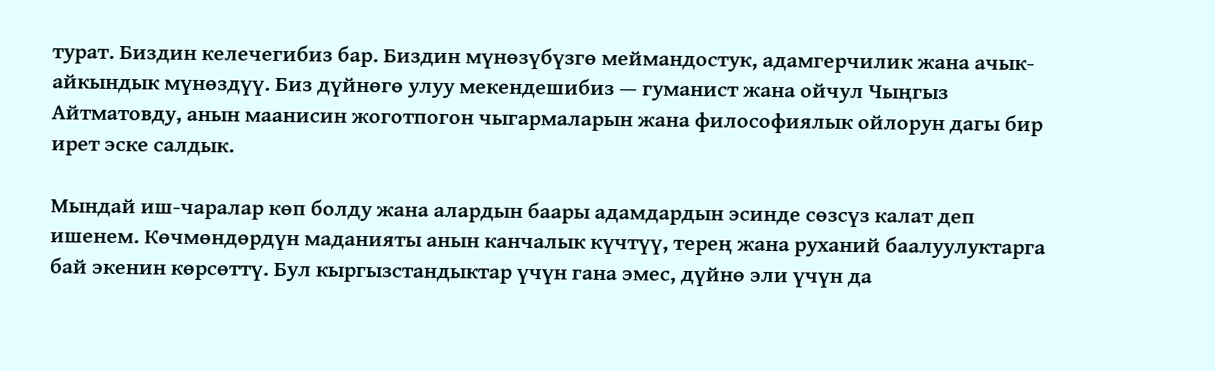турат. Биздин келечегибиз бар. Биздин мүнөзүбүзгө меймандостук, адамгерчилик жана ачык-айкындык мүнөздүү. Биз дүйнөгө улуу мекендешибиз — гуманист жана ойчул Чыңгыз Айтматовду, анын маанисин жоготпогон чыгармаларын жана философиялык ойлорун дагы бир ирет эске салдык.

Мындай иш-чаралар көп болду жана алардын баары адамдардын эсинде сөзсүз калат деп ишенем. Көчмөндөрдүн маданияты анын канчалык күчтүү, терең жана руханий баалуулуктарга бай экенин көрсөттү. Бул кыргызстандыктар үчүн гана эмес, дүйнө эли үчүн да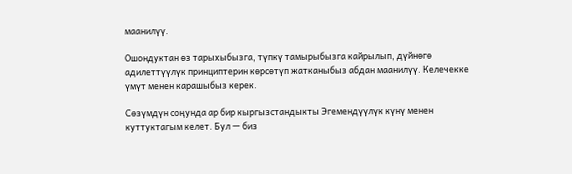маанилүү.

Ошондуктан өз тарыхыбызга, түпкү тамырыбызга кайрылып, дүйнөгө адилеттүүлүк принциптерин көрсөтүп жатканыбыз абдан маанилүү. Келечекке үмүт менен карашыбыз керек.

Сөзүмдүн соңунда ар бир кыргызстандыкты Эгемендүүлүк күнү менен куттуктагым келет. Бул — биз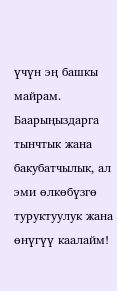үчүн эң башкы майрам. Баарыңыздарга тынчтык жана бакубатчылык, ал эми өлкөбүзгө туруктуулук жана өнүгүү каалайм!